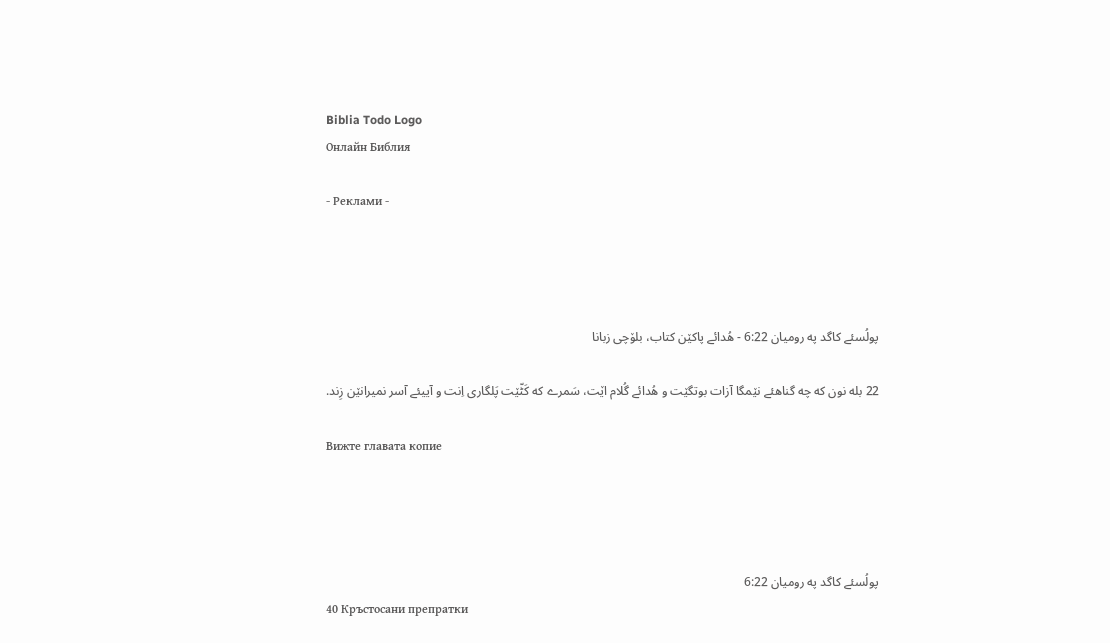Biblia Todo Logo
Онлайн Библия

- Реклами -




پولُسئے کاگد په رومیان 6:22 - هُدائے پاکێن کتاب، بلۆچی زبانا

22 بله نون که چه گناهئے نێمگا آزات بوتگێت و هُدائے گُلام اێت، سَمرے که کَٹّێت پَلگاری اِنت و آییئے آسر نمیرانێن زِند.

Вижте главата копие




پولُسئے کاگد په رومیان 6:22
40 Кръстосани препратки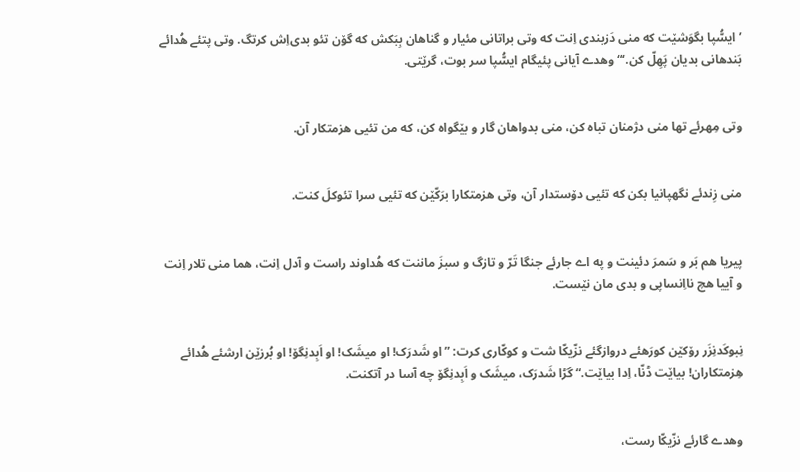’ایسُّپا بگوَشێت که منی دَزبندی اِنت که وتی براتانی مئیار و گناهان بِبَکش که گۆن تئو بدی‌اِش کرتگ. وتی پتئے هُدائے بَندهانی بدیان پَهِلّ کن.‘“ وهدے آیانی پئیگام ایسُّپا سر بوت، گرێتی.


وتی مِهرئے تها منی دژمنان تباه کن، منی بدواهان گار و بێگواه کن، که من تئیی هزمتکار آن.


منی زِندئے نگهپانیا بکن که تئیی دۆستدار آن، وتی هزمتکارا برَکّێن که تئیی سرا تئوکلَ کنت.


پیریا هم بَر و سَمرَ دئینت و په اے جارئے جنگا تَرّ و تازگ و سبزَ ماننت که هُداوند راست و آدل اِنت، هما منی تلار اِنت و آییا هچ نااِنساپی و بدی مان نێست.


نِبوکَدنِزَر رۆکێن کورَهئے دروازگئے نزّیکّا شت و کوکّاری کرت: ”او شَدرَک! او میشَک! او اَبِدنِگۆ! او بُرزێن ارشئے هُدائے هِزمتکاران! بیاێت ڈنّا، اِدا بیاێت.“ گڑا شَدرَک، میشَک و اَبِدنِگۆ چه آسا در آتکنت.


وهدے گارئے نزّیکّا رست،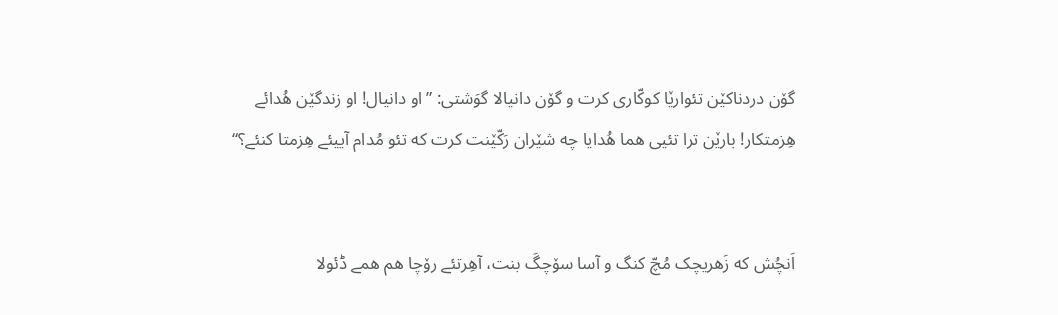گۆن دردناکێن تئوارێا کوکّاری کرت و گۆن دانیالا گوَشتی: ”او دانیال! او زندگێن هُدائے هِزمتکار! بارێن ترا تئیی هما هُدایا چه شێران رَکّێنت کرت که تئو مُدام آییئے هِزمتا کنئے؟“


اَنچُش که زَهریچک مُچّ کنگ و آسا سۆچگَ بنت، آهِرتئے رۆچا هم همے ڈئولا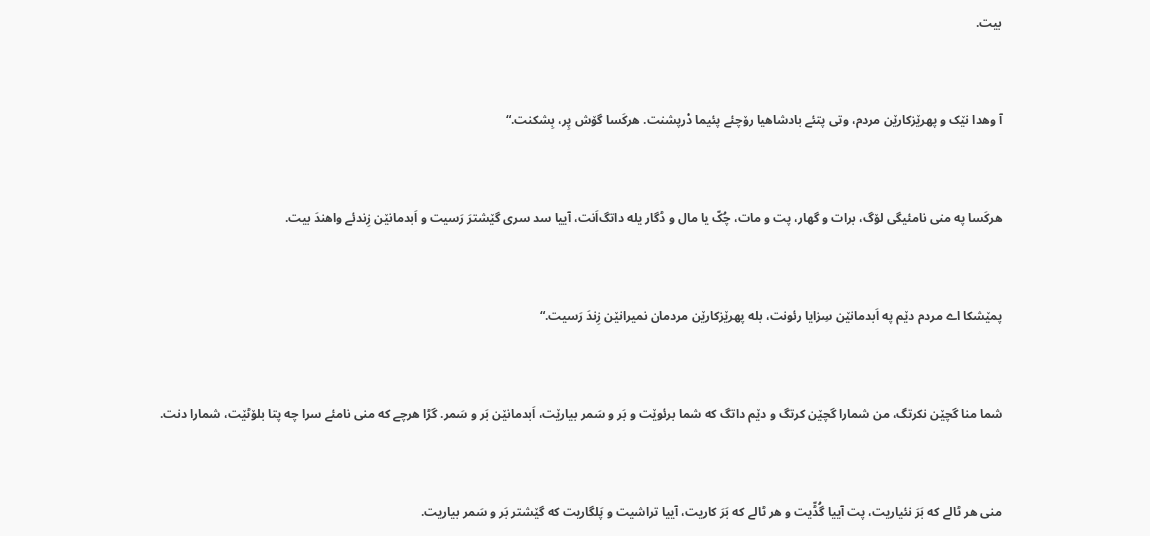بیت.


آ وهدا نێک و پهرێزکارێن مردم، وتی پتئے بادشاهیا رۆچئے پئیما دْرپشنت. هرکَسا گۆش پِر، بِشکنت.“


هرکَسا په منی نامئیگی لۆگ، برات و گهار، پت و مات، چُکّ یا مال و ڈگار یله داتگ‌اَنت، آییا سد سری گێشترَ رَسیت و اَبدمانێن زِندئے واهندَ بیت.


پمێشکا اے مردم دێم په اَبدمانێن سِزایا رئونت، بله پهرێزکارێن مردمان نمیرانێن زِندَ رَسیت.“


شما منا گچێن نکرتگ، من شمارا گچێن کرتگ و دێم داتگ که شما برئوێت و بَر و سَمر بیارێت، اَبدمانێن بَر و سَمر. گڑا هرچے که منی نامئے سرا چه پتا بلۆٹێت، شمارا دنت.


منی هر ٹالے که بَرَ نئیاریت، پت آییا گُڈّیت و هر ٹالے که بَرَ کاریت، آییا تراشیت و پَلگاریت که گێشتر بَر و سَمر بیاریت.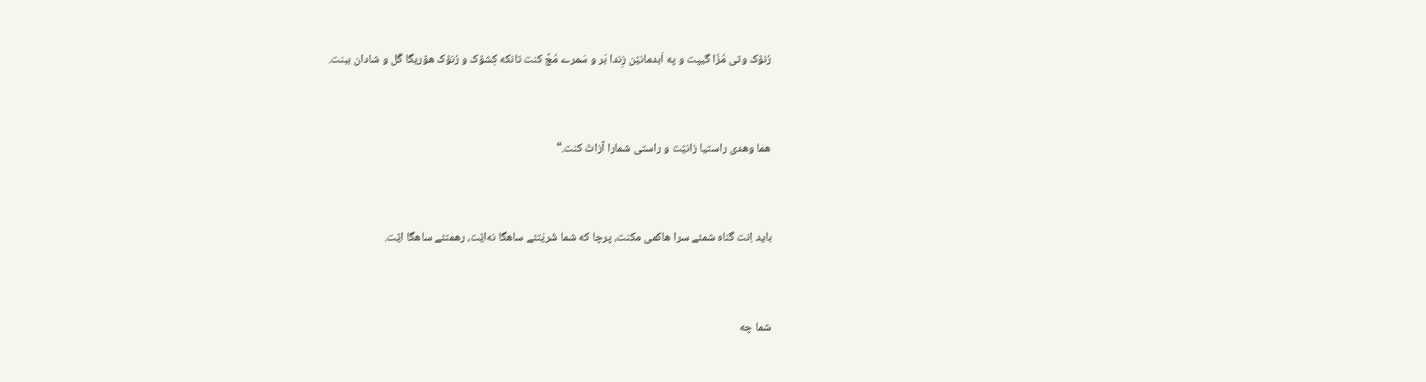رُنۆک وتی مُزّا گیپت و په اَبدمانێن زِندا بَر و سَمرے مُچَّ کنت تانکه کِشۆک و رُنۆک هۆریگا گَل و شادان ببنت.


هما وهدی راستیا زانێت و راستی شمارا آزاتَ کنت.“


باید اِنت گناه شمئے سرا هاکمی مکنت، پرچا که شما شَریَتئے ساهگا نه‌اێت، رهمتئے ساهگا اێت.


شما چه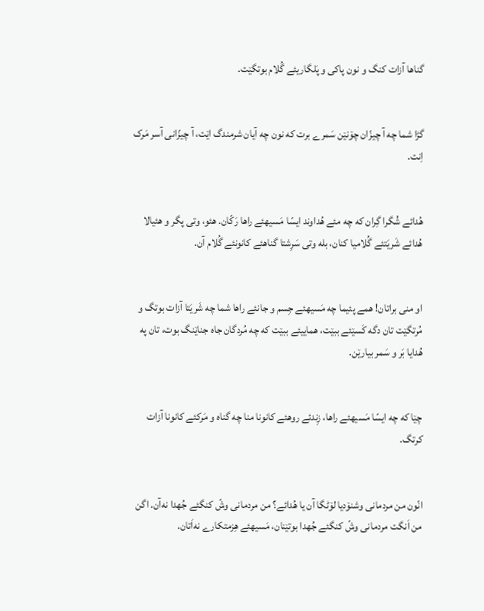گناها آزات کنگ و نون پاکی و پَلگاریئے گُلام بوتگێت.


گڑا شما چه آ چیزّان چۆنێن سَمرے برت که نون چه آیان شرمندگ اێت، آ چیزّانی آسر مَرک اِنت.


هُدائے شُگرا گِران که چه مئے هُداوند ایسّا مَسیهئے راها رَکّان. هئو، وتی پگر و هئیالا هُدائے شَریَتئے گُلامیا کنان، بله وتی سَرِشتا گناهئے کانونئے گُلام آن.


او منی براتان! همے پئیما چه مَسیهئے جِسم و جانئے راها شما چه شَریَتا آزات بوتگ و مُرتگێت تان دگه کَسێئے ببێت، هماییئے ببێت که چه مُردگان جاه جناێنگ بوت، تان په هُدایا بَر و سَمر بیارێن.


چێا که چه ایسّا مَسیهئے راها، زِندئے روهئے کانونا منا چه گناه و مَرکئے کانونا آزات کرتگ.


انّون من مردمانی وشنۆدیا لۆٹگا آن یا هُدائے؟ من مردمانی وشّ کنگئے جُهدا نه‌آن. اگن من اَنگت مردمانی وشّ کنگئے جُهدا بوتێنان، مَسیهئے هِزمتکارے نه‌اَتان.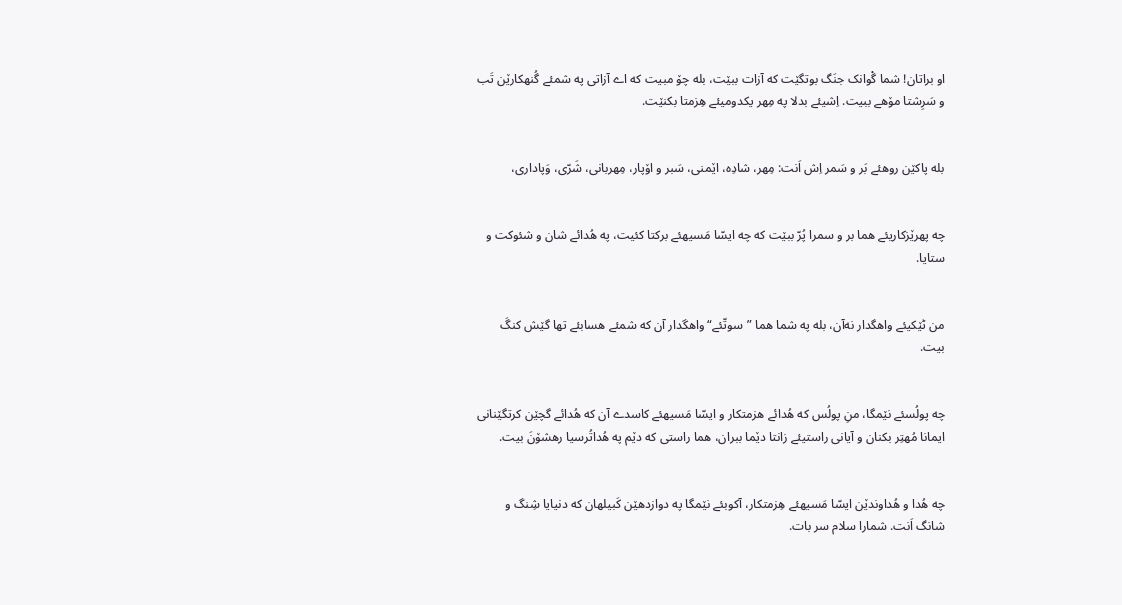او براتان! شما گْوانک جنَگ بوتگێت که آزات ببێت، بله چۆ مبیت که اے آزاتی په شمئے گُنهکارێن تَب و سَرِشتا مۆهے ببیت. اِشیئے بدلا په مِهر یکدومیئے هِزمتا بکنێت.


بله پاکێن روهئے بَر و سَمر اِش اَنت: مِهر، شادِه، اێمنی، سَبر و اۆپار، مِهربانی، شَرّی، وَپاداری،


چه پهرێزکاریئے هما بر و سمرا پُرّ ببێت که چه ایسّا مَسیهئے برکتا کئیت، په هُدائے شان و شئوکت و ستایا.


من ٹێکیئے واهگدار نه‌آن، بله په شما هما ”سوتّئے“ واهگدار آن که شمئے هسابئے تها گێش کنگَ بیت.


چه پولُسئے نێمگا، منِ پولُس که هُدائے هزمتکار و ایسّا مَسیهئے کاسدے آن که هُدائے گچێن کرتگێنانی ایمانا مُهتِر بکنان و آیانی راستیئے زانتا دێما ببران، هما راستی که دێم په هُداتُرسیا رهشۆنَ بیت.


چه هُدا و هُداوندێن ایسّا مَسیهئے هِزمتکار، آکوبئے نێمگا په دوازدهێن کَبیلهان که دنیایا شِنگ و شانگ اَنت. شمارا سلام سر بات.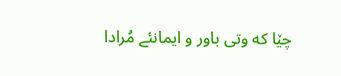چێا که وتی باور و ایمانئے مُرادا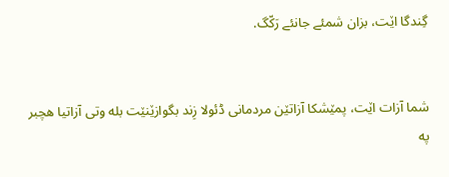گِندگا اێت، بزان شمئے جانئے رَکّگ.


شما آزات اێت، پمێشکا آزاتێن مردمانی ڈئولا زِند بگوازێنێت بله وتی آزاتیا هچبر په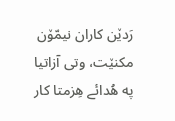رَدێن کاران نیمّۆن مکنێت، وتی آزاتیا په هُدائے هِزمتا کار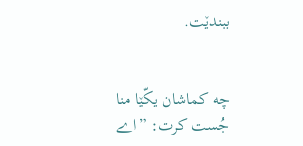ببندێت.


چه کماشان یکّێا منا جُست کرت: ”اے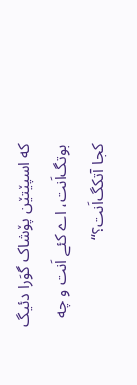که اسپێتێن پۆشاک گوَرا دئیگ بوتگ‌اَنت، اے کئے اَنت و چه کجا آتکگ‌اَنت؟“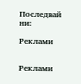Последвай ни:

Реклами


Реклами